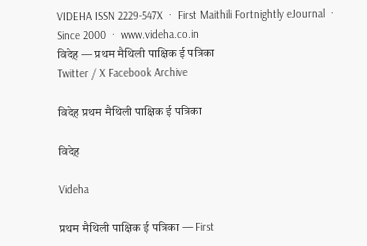VIDEHA ISSN 2229-547X  ·  First Maithili Fortnightly eJournal  ·  Since 2000  ·  www.videha.co.in
विदेह — प्रथम मैथिली पाक्षिक ई पत्रिका
Twitter / X Facebook Archive

विदेह प्रथम मैथिली पाक्षिक ई पत्रिका

विदेह

Videha

प्रथम मैथिली पाक्षिक ई पत्रिका — First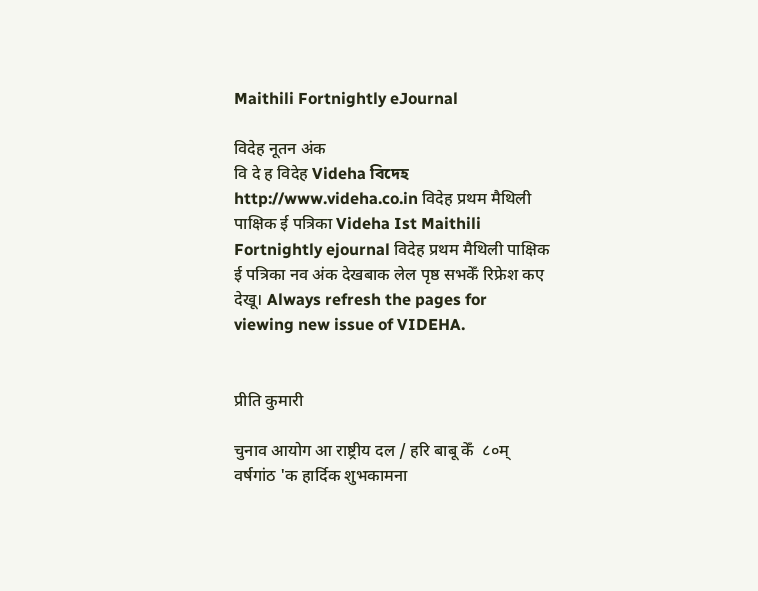Maithili Fortnightly eJournal

विदेह नूतन अंक
वि दे ह विदेह Videha বিদেহ http://www.videha.co.in विदेह प्रथम मैथिली पाक्षिक ई पत्रिका Videha Ist Maithili Fortnightly ejournal विदेह प्रथम मैथिली पाक्षिक ई पत्रिका नव अंक देखबाक लेल पृष्ठ सभकेँ रिफ्रेश कए देखू। Always refresh the pages for viewing new issue of VIDEHA.


प्रीति कुमारी

चुनाव आयोग आ राष्ट्रीय दल / हरि बाबू केँ  ८०म् वर्षगांठ 'क हार्दिक शुभकामना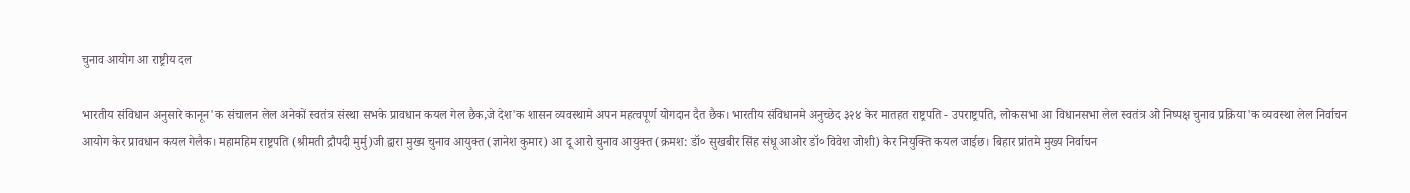चुनाव आयोग आ राष्ट्रीय दल

भारतीय संविधान अनुसारे कानून'क संचालन लेल अनेकों स्वतंत्र संस्था सभके प्रावधान कयल गेल छैक,जे देश'क शासन व्यवस्थामे अपन महत्वपूर्ण योगदान दैत छैक। भारतीय संविधानमे अनुच्छेद ३२४ केर मातहत राष्ट्रपति - उपराष्ट्रपति, लोकसभा आ विधानसभा लेल स्वतंत्र ओ निष्पक्ष चुनाव प्रक्रिया'क व्यवस्था लेल निर्वाचन आयोग केर प्रावधान कयल गेलैक। महामहिम राष्ट्रपति (श्रीमती द्रौपदी मुर्मु)जी द्वारा मुख्य चुनाव आयुक्त (ज्ञानेश कुमार) आ दू आरो चुनाव आयुक्त (क्रमश: डॉ० सुखबीर सिंह संधू आओर डॉ० विवेश जोशी) केर नियुक्ति कयल जाईछ। बिहार प्रांतमे मुख्य निर्वाचन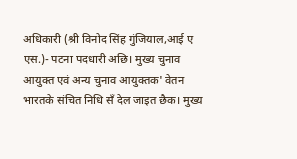अधिकारी (श्री विनोद सिंह गुंजियाल,आई ए एस.)- पटना पदधारी अछि। मुख्य चुनाव आयुक्त एवं अन्य चुनाव आयुक्तक' वेतन भारतके संचित निधि सँ देल जाइत छैक। मुख्य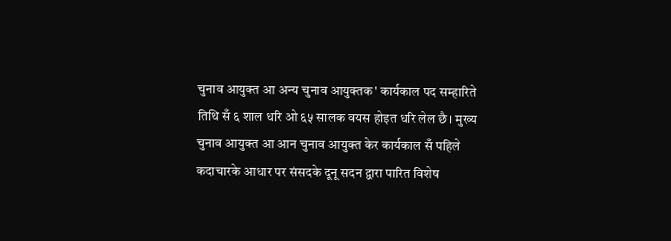चुनाव आयुक्त आ अन्य चुनाव आयुक्तक' कार्यकाल पद सम्हारिते तिथि सँ ६ शाल धरि ओ ६५ सालक वयस होइत धरि लेल छै। मुख्य चुनाव आयुक्त आ आन चुनाव आयुक्त केर कार्यकाल सँ पहिले कदाचारके आधार पर संसदके दूनू सदन द्वारा पारित विशेष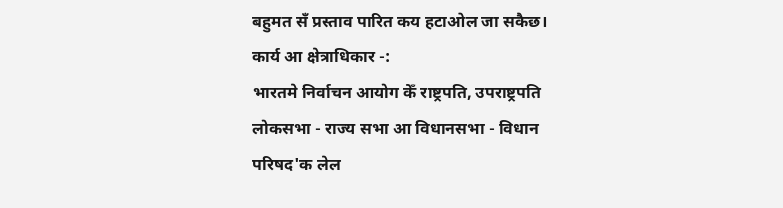बहुमत सँ प्रस्ताव पारित कय हटाओल जा सकैछ।
कार्य आ क्षेत्राधिकार -:
भारतमे निर्वाचन आयोग केँ राष्ट्रपति, उपराष्ट्रपति लोकसभा - राज्य सभा आ विधानसभा - विधान परिषद'क लेल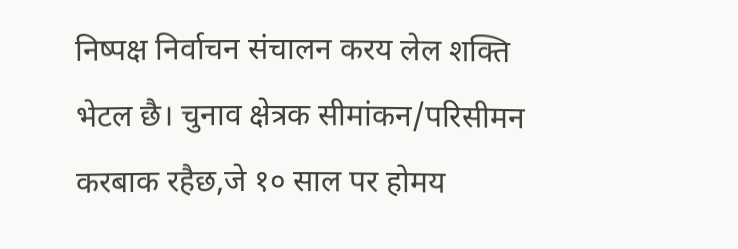निष्पक्ष निर्वाचन संचालन करय लेल शक्ति भेटल छै। चुनाव क्षेत्रक सीमांकन/परिसीमन करबाक रहैछ,जे १० साल पर होमय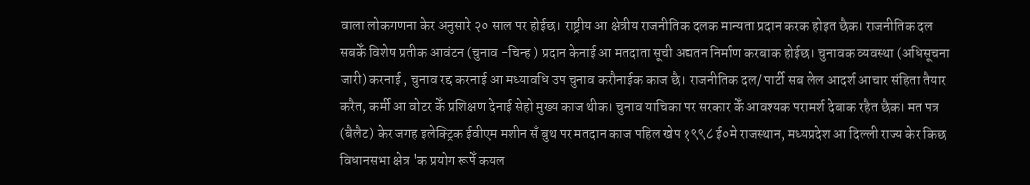वाला लोकगणना केर अनुसारे २० साल पर होईछ। राष्ट्रीय आ क्षेत्रीय राजनीतिक दलक मान्यता प्रदान करक होइत छैक। राजनीतिक दल सबकेँ विशेष प्रतीक आवंटन (चुनाव -चिन्ह ) प्रदान केनाई आ मतदाता सूची अद्यतन निर्माण करबाक होईछ। चुनावक व्यवस्था (अधिसूचना जारी) करनाई , चुनाव रद्द करनाई आ मध्यावधि उप चुनाव करौनाईक काज छै। राजनीतिक दल/ पार्टी सब लेल आदर्श आचार संहिता तैयार करैत, कर्मी आ वोटर केँ प्रशिक्षण देनाई सेहो मुख्य काज थीक। चुनाव याचिका पर सरकार केँ आवश्यक परामर्श देबाक रहैत छैक। मत पत्र (बैलैट) केर जगह इलेक्ट्रिक ईवीएम मशीन सँ बुथ पर मतदान काज पहिल खेप १९९८ ई०मे राजस्थान, मध्यप्रदेश आ दिल्ली राज्य केर किछ विधानसभा क्षेत्र 'क प्रयोग रूपेँ कयल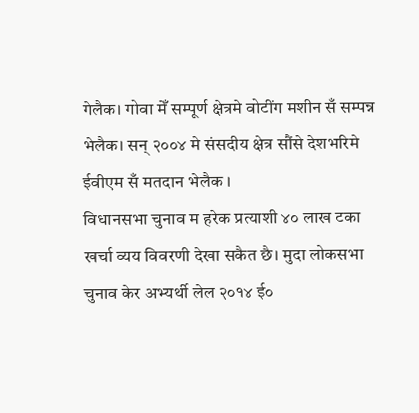गेलैक। गोवा मेँ सम्पूर्ण क्षेत्रमे वोटींग मशीन सँ सम्पन्न भेलैक। सन् २००४ मे संसदीय क्षेत्र सौंसे देशभरिमे ईवीएम सँ मतदान भेलैक ।
विधानसभा चुनाव म हरेक प्रत्याशी ४० लाख टका खर्चा व्यय विवरणी देखा सकैत छै। मुदा लोकसभा चुनाव केर अभ्यर्थी लेल २०१४ ई०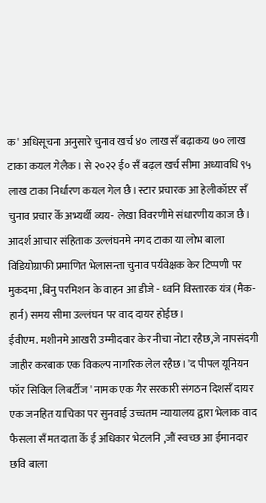क' अधिसूचना अनुसारे चुनाव खर्च ४० लाख सँ बढ़ाकय ७० लाख टाका कयल गेलैक। से २०२२ ई० सँ बढ़ल खर्च सीमा अध्यावधि ९५ लाख टाका निर्धारण कयल गेल छै। स्टार प्रचारक आ हेलीकॉप्टर सँ चुनाव प्रचार केँ अभ्यर्थी व्यय- लेखा विवरणीमे संधारणीय काज छै। आदर्श आचार संहिताक उल्लंघनमे नगद टाका या लोभ बाला विडियोग्राफी प्रमाणित भेलासन्ता चुनाव पर्यवेक्षक केर टिप्पणी पर मुकदमा ,बिनु परमिशन के वाहन आ डीजे - ध्वनि विस्तारक यंत्र (मैक-हार्न) समय सीमा उल्लंघन पर वाद दायर होईछ।
ईवीएम. मशीनमे आखरी उम्मीदवार केर नीचा नोटा रहैछ,जे नापसंदगी जाहीर करबाक एक विकल्प नागरिक लेल रहैछ। 'द पीपल यूनियन फॉर सिविल लिबर्टीज ' नामक एक गैर सरकारी संगठन दिशसँ दायर एक जनहित याचिका पर सुनवाई उच्चतम न्यायालय द्वारा भेलाक वाद फैसला सँ मतदाता केँ ई अधिकार भेटलनि ,जौं स्वच्छ आ ईमानदार छवि बाला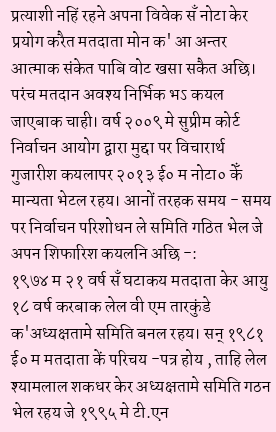प्रत्याशी नहिं रहने अपना विवेक सँ नोटा केर प्रयोग करैत मतदाता मोन क' आ अन्तर आत्माक संकेत पाबि वोट खसा सकैत अछि। परंच मतदान अवश्य निर्भिक भऽ कयल जाएबाक चाही। वर्ष २००९ मे सुप्रीम कोर्ट निर्वाचन आयोग द्वारा मुद्दा पर विचारार्थ गुजारीश कयलापर २०१३ ई० म नोटा० केँ मान्यता भेटल रहय। आनों तरहक समय - समय पर निर्वाचन परिशोधन ले समिति गठित भेल जे अपन शिफारिश कयलनि अछि -:
१९७४ म २१ वर्ष सँ घटाकय मतदाता केर आयु १८ वर्ष करबाक लेल वी एम तारकुंडे क'अध्यक्षतामे समिति बनल रहय। सन् १९८१ ई० म मतदाता कें परिचय -पत्र होय , ताहि लेल श्यामलाल शकधर केर अध्यक्षतामे समिति गठन भेल रहय जे १९९५ मे टी.एन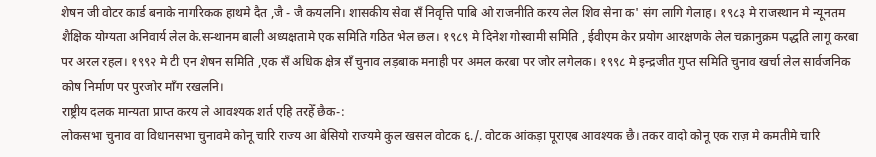शेषन जी वोटर कार्ड बनाके नागरिकक हाथमे दैत ,जै - जै कयलनि। शासकीय सेवा सँ निवृत्ति पाबि ओ राजनीति करय लेल शिव सेना क' संग लागि गेलाह। १९८३ मे राजस्थान मे न्यूनतम शैक्षिक योग्यता अनिवार्य लेल के.सन्थानम बाली अध्यक्षतामे एक समिति गठित भेल छल। १९८९ मे दिनेश गोस्वामी समिति , ईवीएम केर प्रयोग आरक्षणके लेल चक्रानुक्रम पद्धति लागू करबा पर अरल रहल। १९९२ मे टी एन शेषन समिति ,एक सँ अधिक क्षेत्र सँ चुनाव लड़बाक मनाही पर अमल करबा पर जोर लगेलक। १९९८ मे इन्द्रजीत गुप्त समिति चुनाव खर्चा लेल सार्वजनिक कोष निर्माण पर पुरजोर माँग रखलनि।
राष्ट्रीय दलक मान्यता प्राप्त करय ले आवश्यक शर्त एहि तरहेँ छैक-:
लोकसभा चुनाव वा विधानसभा चुनावमे कोनू चारि राज्य आ बेसियो राज्यमे कुल खसल वोटक ६./. वोटक आंकड़ा पूराएब आवश्यक छै। तकर वादो कोनू एक राज़ मे कमतीमे चारि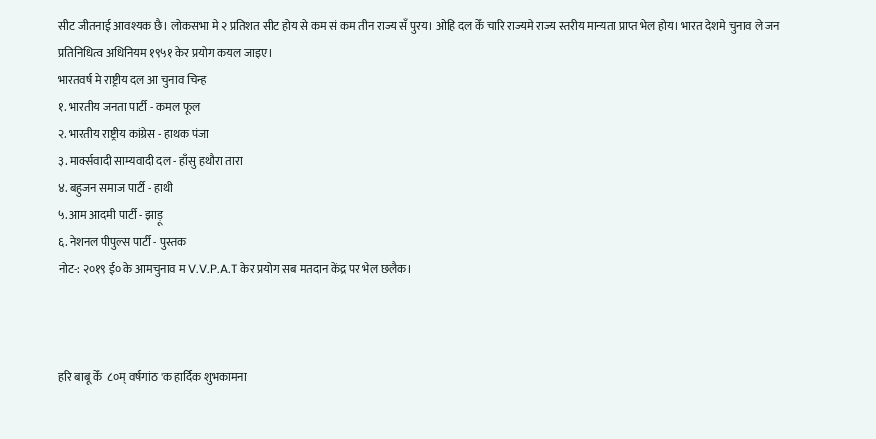सीट जीतनाई आवश्यक छै। लोकसभा मे २ प्रतिशत सीट होय से कम सं कम तीन राज्य सँ पुरय। ओहि दल केँ चारि राज्यमे राज्य स्तरीय मान्यता प्राप्त भेल होय। भारत देशमे चुनाव ले जन प्रतिनिधित्व अधिनियम १९५१ केर प्रयोग कयल जाइए।
भारतवर्ष मे राष्ट्रीय दल आ चुनाव चिन्ह
१. भारतीय जनता पार्टी - कमल फूल
२. भारतीय राष्ट्रीय कांग्रेस - हाथक पंजा
३. मार्क्सवादी साम्यवादी दल - हाँसु हथौरा तारा
४. बहुजन समाज पार्टी - हाथी
५. आम आदमी पार्टी - झाड़ू
६. नेशनल पीपुल्स पार्टी - पुस्तक
नोट-: २०१९ ई० के आमचुनाव म V.V.P.A.T केर प्रयोग सब मतदान केंद्र पर भेल छलैक।



हरि बाबू केँ  ८०म् वर्षगांठ 'क हार्दिक शुभकामना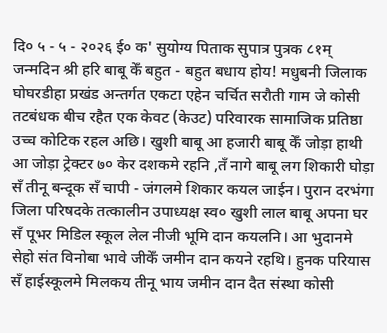दि० ५ - ५ - २०२६ ई० क' सुयोग्य पिताक सुपात्र पुत्रक ८१म् जन्मदिन श्री हरि बाबू केँ बहुत - बहुत बधाय होय! मधुबनी जिलाक घोघरडीहा प्रखंड अन्तर्गत एकटा एहेन चर्चित सरौती गाम जे कोसी तटबंधक बीच रहैत एक केवट (केउट) परिवारक सामाजिक प्रतिष्ठा उच्च कोटिक रहल अछि। खुशी बाबू आ हजारी बाबू केँ जोड़ा हाथी आ जोड़ा ट्रेक्टर ७० केर दशकमे रहनि ,तँ नागे बाबू लग शिकारी घोड़ा सँ तीनू बन्दूक सँ चापी - जंगलमे शिकार कयल जाईन। पुरान दरभंगा जिला परिषदके तत्कालीन उपाध्यक्ष स्व० खुशी लाल बाबू अपना घर सँ पूभर मिडिल स्कूल लेल नीजी भूमि दान कयलनि। आ भुदानमे सेहो संत विनोबा भावे जीकेँ जमीन दान कयने रहथि। हुनक परियास सँ हाईस्कूलमे मिलकय तीनू भाय जमीन दान दैत संस्था कोसी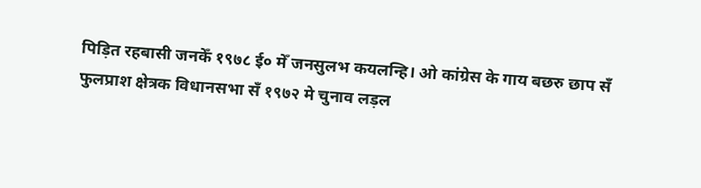पिड़ित रहबासी जनकेँ १९७८ ई० मेँ जनसुलभ कयलन्हि। ओ कांग्रेस के गाय बछरु छाप सँ फुलप्राश क्षेत्रक विधानसभा सँ १९७२ मे चुनाव लड़ल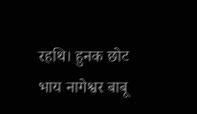रहथि। हुनक छोट भाय नागेश्वर बाबू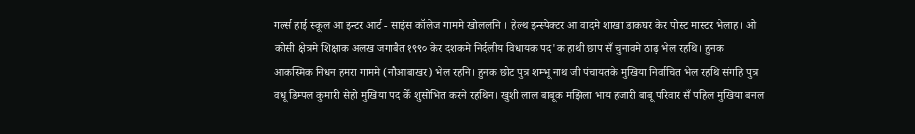गर्ल्स हाई स्कूल आ इन्टर आर्ट - साइंस कॉलेज गाममे खोललनि । हेल्थ इन्स्पेक्टर आ वादमे शाखा डाकघर केर पोस्ट मास्टर भेलाह। ओ कोसी क्षेत्रमे शिक्षाक अलख जगाबैत १९९० केर दशकमे निर्दलीय विधायक पद'क हाथी छाप सँ चुनावमे ठाढ़ भेल रहथि। हुनक आकस्मिक निधन हमरा गाममे (नौआबाखर) भेल रहनि। हुनक छोट पुत्र शम्भू नाथ जी पंचायतके मुखिया निर्वाचित भेल रहथि संगहि पुत्र वधू डिम्पल कुमारी सेहो मुखिया पद केँ शुसोभित करने रहथिन। खुशी लाल बाबूक मझिला भाय हजारी बाबू परिवार सँ पहिल मुखिया बनल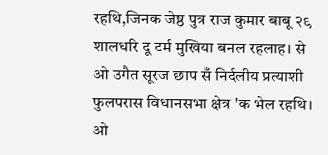रहथि,जिनक जेष्ठ पुत्र राज कुमार बाबू २९ शालधरि दू टर्म मुखिया बनल रहलाह। से ओ उगैत सूरज छाप सँ निर्दलीय प्रत्याशी फुलपरास विधानसभा क्षेत्र 'क भेल रहथि। ओ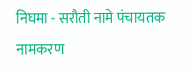निघमा - सरौती नामे पंचायतक नामकरण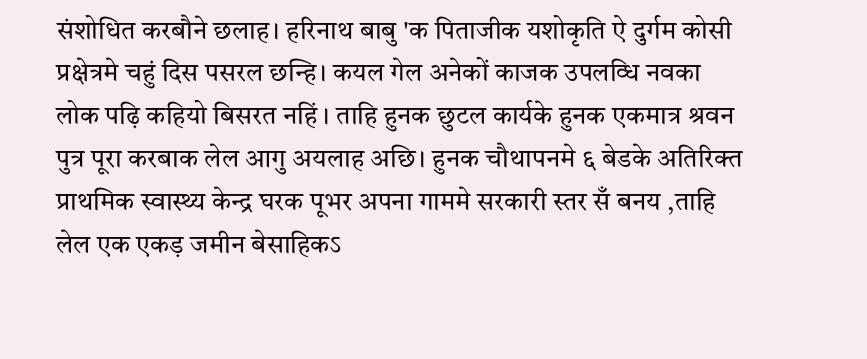संशोधित करबौने छलाह। हरिनाथ बाबु 'क पिताजीक यशोकृति ऐ दुर्गम कोसी प्रक्षेत्रमे चहुं दिस पसरल छन्हि। कयल गेल अनेकों काजक उपलव्धि नवका लोक पढ़ि कहियो बिसरत नहिं । ताहि हुनक छुटल कार्यके हुनक एकमात्र श्रवन पुत्र पूरा करबाक लेल आगु अयलाह अछि। हुनक चौथापनमे ६ बेडके अतिरिक्त प्राथमिक स्वास्थ्य केन्द्र घरक पूभर अपना गाममे सरकारी स्तर सँ बनय ,ताहि लेल एक एकड़ जमीन बेसाहिकऽ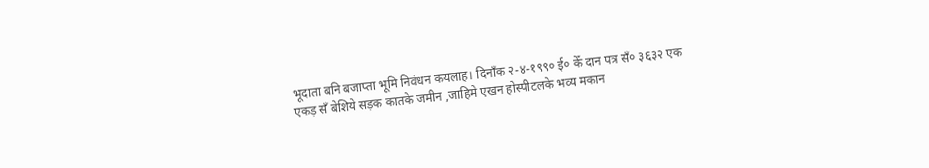भूदाता बनि बजाप्ता भूमि निवंधन कयलाह। दिनाँक २-४-१९९० ई० केँ दान पत्र सँ० ३६३२ एक एकड़ सँ बेशिये सड़क कातके जमीन ,जाहिमे एखन होस्पीटलके भव्य मकान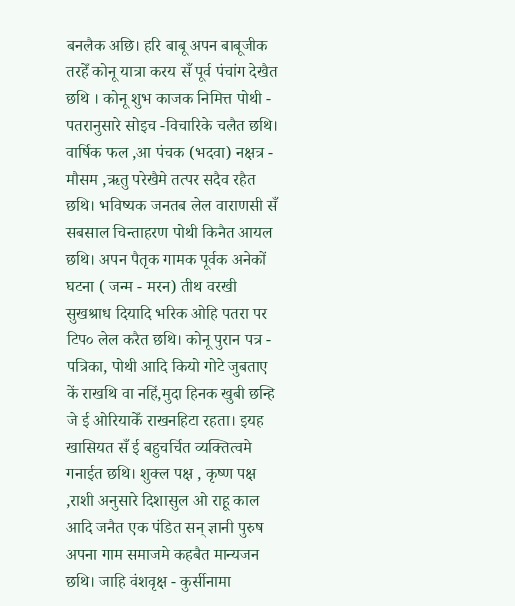बनलैक अछि। हरि बाबू अपन बाबूजीक तरहेँ कोनू यात्रा करय सँ पूर्व पंचांग देखैत छथि । कोनू शुभ काजक निमित्त पोथी - पतरानुसारे सोइच -विचारिके चलैत छथि। वार्षिक फल ,आ पंचक (भदवा) नक्षत्र - मौसम ,ऋतु परेखैमे तत्पर सदैव रहैत छथि। भविष्यक जनतब लेल वाराणसी सँ सबसाल चिन्ताहरण पोथी किनैत आयल छथि। अपन पैतृक गामक पूर्वक अनेकों घटना ( जन्म - मरन) तीथ वरखी सुखश्राध दियादि भरिक ओहि पतरा पर टिप० लेल करैत छथि। कोनू पुरान पत्र - पत्रिका, पोथी आदि कियो गोटे जुबताए कें राखथि वा नहिं,मुदा हिनक खुबी छन्हि जे ई ओरियाकेँ राखनहिटा रहता। इयह खासियत सँ ई बहुचर्चित व्यक्तित्वमे गनाईत छथि। शुक्ल पक्ष , कृष्ण पक्ष ,राशी अनुसारे दिशासुल ओ राहू काल आदि जनैत एक पंडित सन् ज्ञानी पुरुष अपना गाम समाजमे कहबैत मान्यजन छथि। जाहि वंशवृक्ष - कुर्सीनामा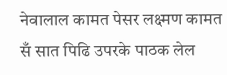नेवालाल कामत पेसर लक्ष्मण कामत सँ सात पिढि उपरके पाठक लेल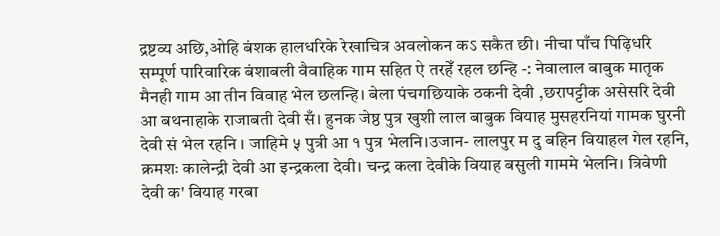द्रष्टव्य अछि,ओहि बंशक हालधरिके रेखाचित्र अवलोकन कऽ सकैत छी। नीचा पाँच पिढ़िधरि सम्पूर्ण पारिवारिक बंशाबली वैवाहिक गाम सहित ऐ तरहेँ रहल छन्हि -: नेवालाल बाबुक मातृक मैनही गाम आ तीन विवाह भेल छलन्हि। बेला पंचगछियाके ठकनी देवी ,छरापट्टीक असेसरि देवी आ बथनाहाके राजाबती देवी सँ। हुनक जेष्ठ पुत्र खुशी लाल बाबुक वियाह मुसहरनियां गामक घुरनी देवी सं भेल रहनि । जाहिमे ५ पुत्री आ १ पुत्र भेलनि।उजान- लालपुर म दु बहिन वियाहल गेल रहनि, क्रमशः कालेन्द्री देवी आ इन्द्रकला देवी। चन्द्र कला देवीके वियाह बसुली गाममे भेलनि। त्रिवेणी देवी क' वियाह गरबा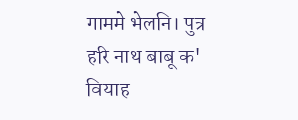गाममे भेलनि। पुत्र हरि नाथ बाबू क' वियाह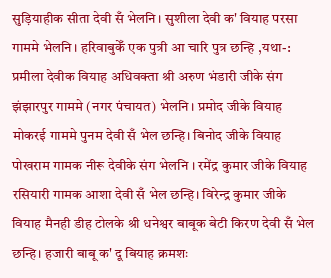सुड़ियाहीक सीता देवी सँ भेलनि। सुशीला देवी क' वियाह परसा गाममे भेलनि। हरिवाबुकेँ एक पुत्री आ चारि पुत्र छन्हि ,यथा-: प्रमीला देवीक वियाह अधिवक्ता श्री अरुण भंडारी जीके संग झंझारपुर गाममे (नगर पंचायत) भेलनि। प्रमोद जीके वियाह मोकरई गाममे पुनम देवी सँ भेल छन्हि। बिनोद जीके वियाह पोखराम गामक नीरू देवीके संग भेलनि । रमेंद्र कुमार जीके वियाह रसियारी गामक आशा देवी सँ भेल छन्हि। विरेन्द्र कुमार जीके वियाह मैनही डीह टोलके श्री धनेश्वर बाबूक बेटी किरण देवी सँ भेल छन्हि। हजारी बाबू क' दू बियाह क्रमशः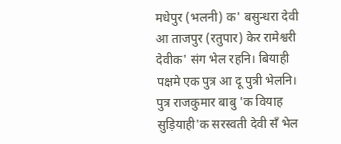मधेपुर (भलनी) क' बसुन्धरा देवी आ ताजपुर (रतुपार) केर रामेश्वरी देवीक' संग भेल रहनि। बियाही पक्षमे एक पुत्र आ दू पुत्री भेलनि। पुत्र राजकुमार बाबु 'क वियाह सुड़ियाही'क सरस्वती देवी सँ भेल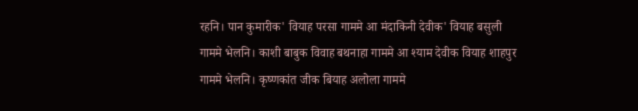रहनि। पान कुमारीक' वियाह परसा गाममे आ मंदाकिनी देवीक' वियाह बसुली गाममे भेलनि। काशी बाबुक विवाह बथनाहा गाममे आ श्याम देवीक वियाह शाहपुर गाममे भेलनि। कृष्णकांत जीक बियाह अलोला गाममे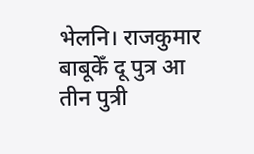भेलनि। राजकुमार बाबूकेँ दू पुत्र आ तीन पुत्री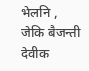भेलनि , जेकि बैजन्ती देवीक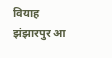वियाह झंझारपुर आ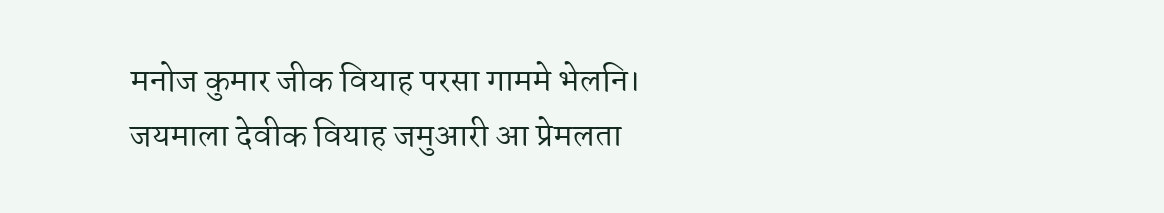मनोज कुमार जीक वियाह परसा गाममे भेलनि। जयमाला देवीक वियाह जमुआरी आ प्रेमलता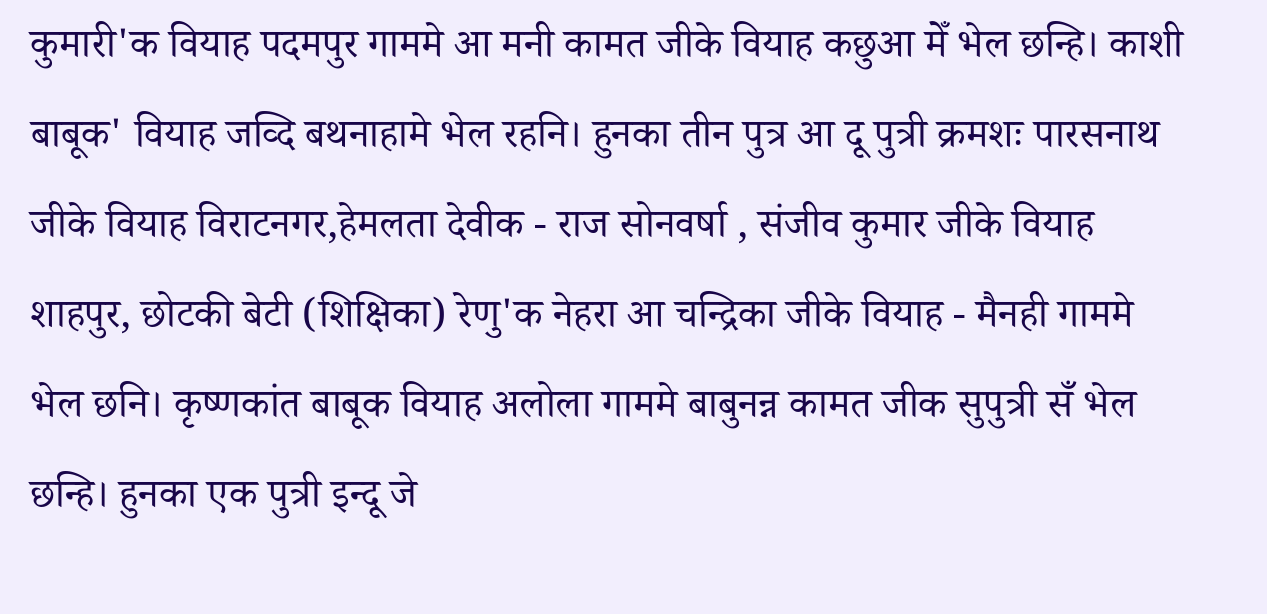कुमारी'क वियाह पदमपुर गाममे आ मनी कामत जीके वियाह कछुआ मेँ भेल छन्हि। काशी बाबूक' वियाह जव्दि बथनाहामे भेल रहनि। हुनका तीन पुत्र आ दू पुत्री क्रमशः पारसनाथ जीके वियाह विराटनगर,हेमलता देवीक - राज सोनवर्षा , संजीव कुमार जीके वियाह शाहपुर, छोटकी बेटी (शिक्षिका) रेणु'क नेहरा आ चन्द्रिका जीके वियाह - मैनही गाममे भेल छनि। कृष्णकांत बाबूक वियाह अलोला गाममे बाबुनन्न कामत जीक सुपुत्री सँ भेल छन्हि। हुनका एक पुत्री इन्दू जे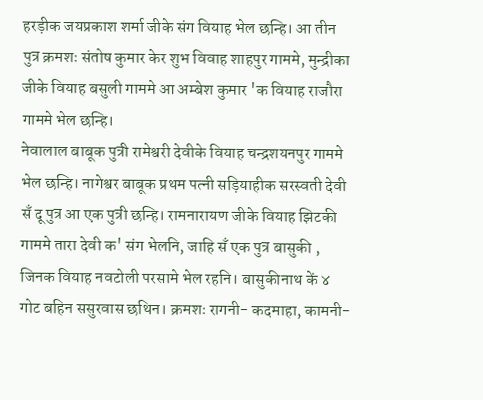हरड़ीक जयप्रकाश शर्मा जीके संग वियाह भेल छन्हि। आ तीन पुत्र क्रमशः संतोष कुमार केर शुभ विवाह शाहपुर गाममे, मुन्द्रीका जीके वियाह बसुली गाममे आ अम्बेश कुमार 'क वियाह राजौरा गाममे भेल छन्हि।
नेवालाल बाबूक पुत्री रामेश्वरी देवीके वियाह चन्द्रशयनपुर गाममे भेल छन्हि। नागेश्वर बाबूक प्रथम पत्नी सड़ियाहीक सरस्वती देवी सँ दू पुत्र आ एक पुत्री छन्हि। रामनारायण जीके वियाह झिटकी गाममे तारा देवी क' संग भेलनि, जाहि सँ एक पुत्र बासुकी , जिनक वियाह नवटोली परसामे भेल रहनि। बासुकीनाथ कें ४ गोट बहिन ससुरवास छथिन। क्रमशः रागनी- कदमाहा, कामनी-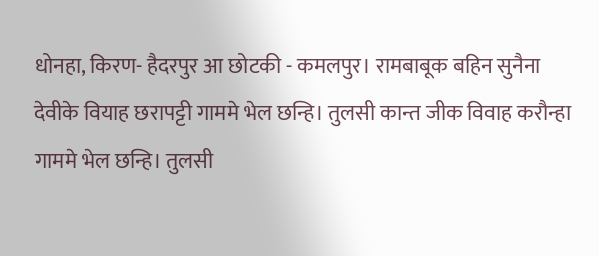धोनहा, किरण- हैदरपुर आ छोटकी - कमलपुर। रामबाबूक बहिन सुनैना देवीके वियाह छरापट्टी गाममे भेल छन्हि। तुलसी कान्त जीक विवाह करौन्हा गाममे भेल छन्हि। तुलसी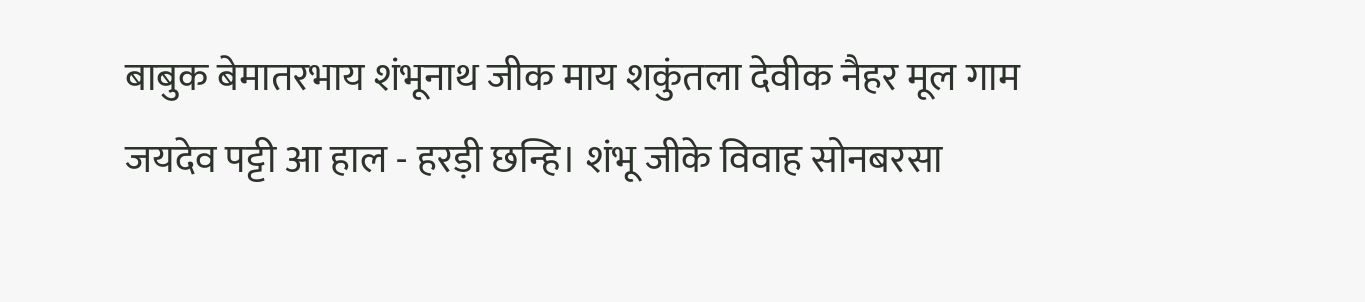बाबुक बेमातरभाय शंभूनाथ जीक माय शकुंतला देवीक नैहर मूल गाम जयदेव पट्टी आ हाल - हरड़ी छन्हि। शंभू जीके विवाह सोनबरसा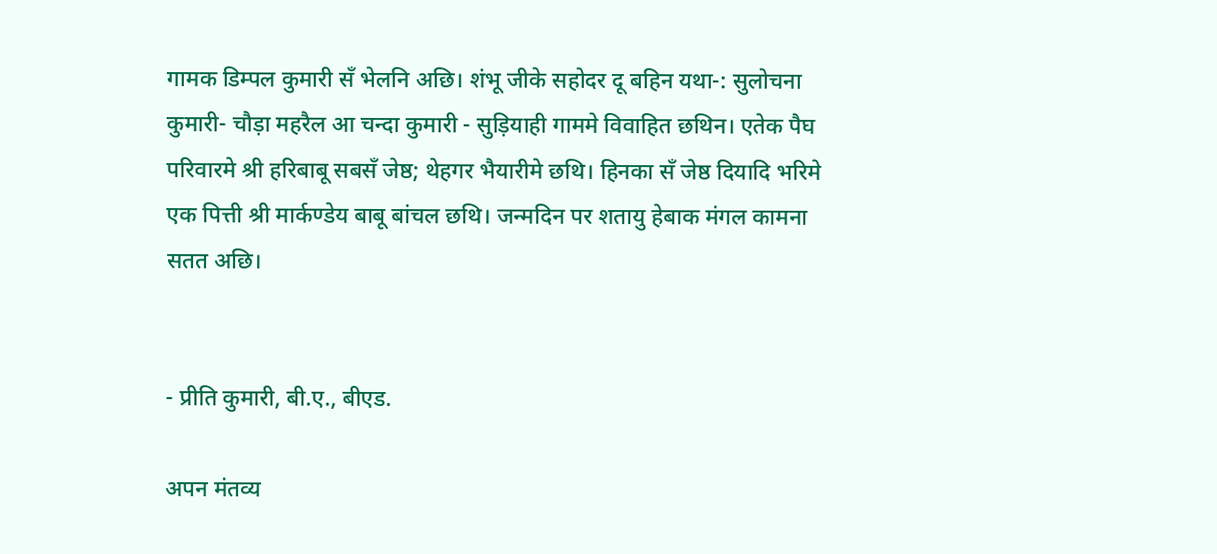गामक डिम्पल कुमारी सँ भेलनि अछि। शंभू जीके सहोदर दू बहिन यथा-: सुलोचना कुमारी- चौड़ा महरैल आ चन्दा कुमारी - सुड़ियाही गाममे विवाहित छथिन। एतेक पैघ परिवारमे श्री हरिबाबू सबसँ जेष्ठ; थेहगर भैयारीमे छथि। हिनका सँ जेष्ठ दियादि भरिमे एक पित्ती श्री मार्कण्डेय बाबू बांचल छथि। जन्मदिन पर शतायु हेबाक मंगल कामना सतत अछि।


- प्रीति कुमारी, बी.ए., बीएड.

अपन मंतव्य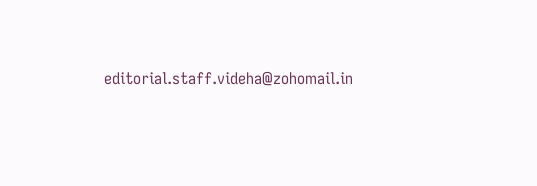editorial.staff.videha@zohomail.in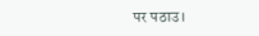पर पठाउ।